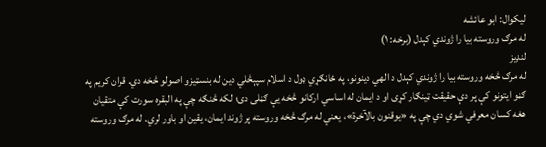لیکوال: ابو عائشه
له مرګ وروسته بیا را ژوندي کېدل (برخه: ۱)
لنډیز
له مرګ څخه وروسته بیا را ژوندي کېدل د الهي دینونو، په ځانګړي ډول د اسلام سپېڅلي دین له بنسټیزو اصولو څخه دي. قران کریم په ګڼو ایتونو کې پر دې حقیقت ټینګار کړی او د ایمان له اساسي ارکانو څخه یې ګڼلی دی؛ لکه څنګه چې په البقره سورت کې متقیان هغه کسان معرفي شوي دي چې په «یوقنون بالآخرة»، یعني له مرګ څخه وروسته پر ژوند ایمان، یقین او باور لري. له مرګ وروسته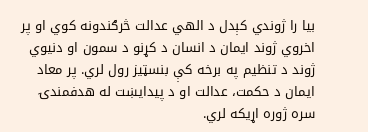بیا را ژوندي کېدل د الهي عدالت څرګندونه کوي او پر اخروي ژوند ایمان د انسان د کړنو د سمون او دنیوي ژوند د تنظیم په برخه کې بنسټیز رول لري. پر معاد ایمان د حکمت، عدالت او د پیدایښت له هدفمندۍ سره ژوره اړیکه لري.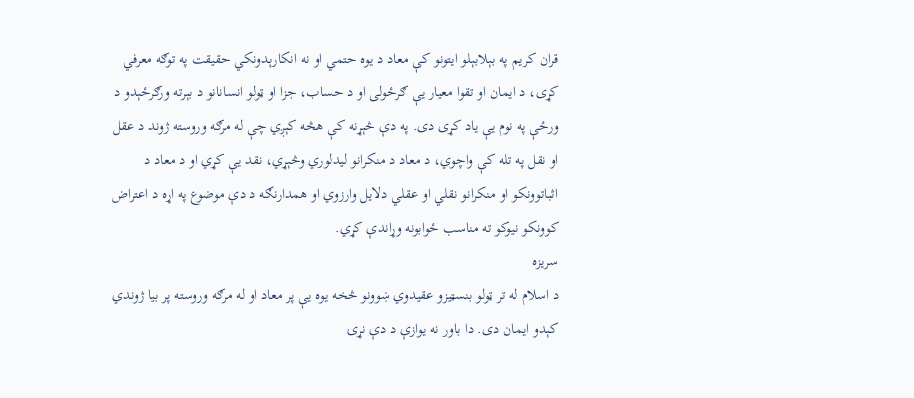قران کریم په بېلابېلو ایتونو کې معاد د یوه حتمي او نه‌ انکارېدونکي حقیقت په توګه معرفي کړی، د ایمان او تقوا معیار یې ګرځولی او د حساب، جزا او ټولو انسانانو د بېرته ورګرځېدو د ورځې په نوم یې یاد کړی دی. په دې څېړنه کې هڅه کېږي چې له مرګه وروسته ژوند د عقل او نقل په تله کې واچوي، د معاد د منکرانو لیدلوري وڅېړي، نقد یې کړي او د معاد د اثباتوونکو او منکرانو نقلي او عقلي دلایل وارزوي او همدارنګه د دې موضوع په اړه د اعتراض کوونکو نيوکو ته مناسب ځوابونه وړاندې کړي.
سریزه
د اسلام له تر ټولو بنسټیزو عقیدوي ښوونو څخه یوه يې پر معاد او له مرګه وروسته پر بیا ژوندي کېدو ایمان دی. دا باور نه یوازې د دې نړۍ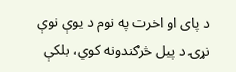د پای او اخرت په نوم د یوې نوې نړۍ د پیل څرګندونه کوي، بلکې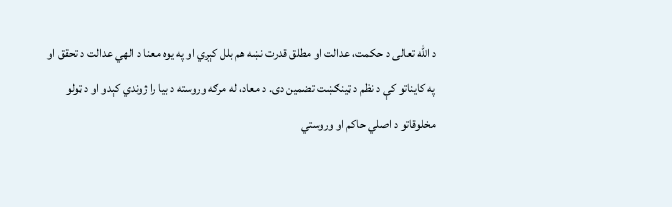د الله تعالی د حکمت، عدالت او مطلق قدرت نښه هم بلل کېږي او په یوه معنا د الهي عدالت د تحقق او په کایناتو کې د نظم د ټینګښت تضمین دی. د معاد، له مرګه وروسته د بیا را ژوندي کېدو او د ټولو مخلوقاتو د اصلي حاکم او وروستي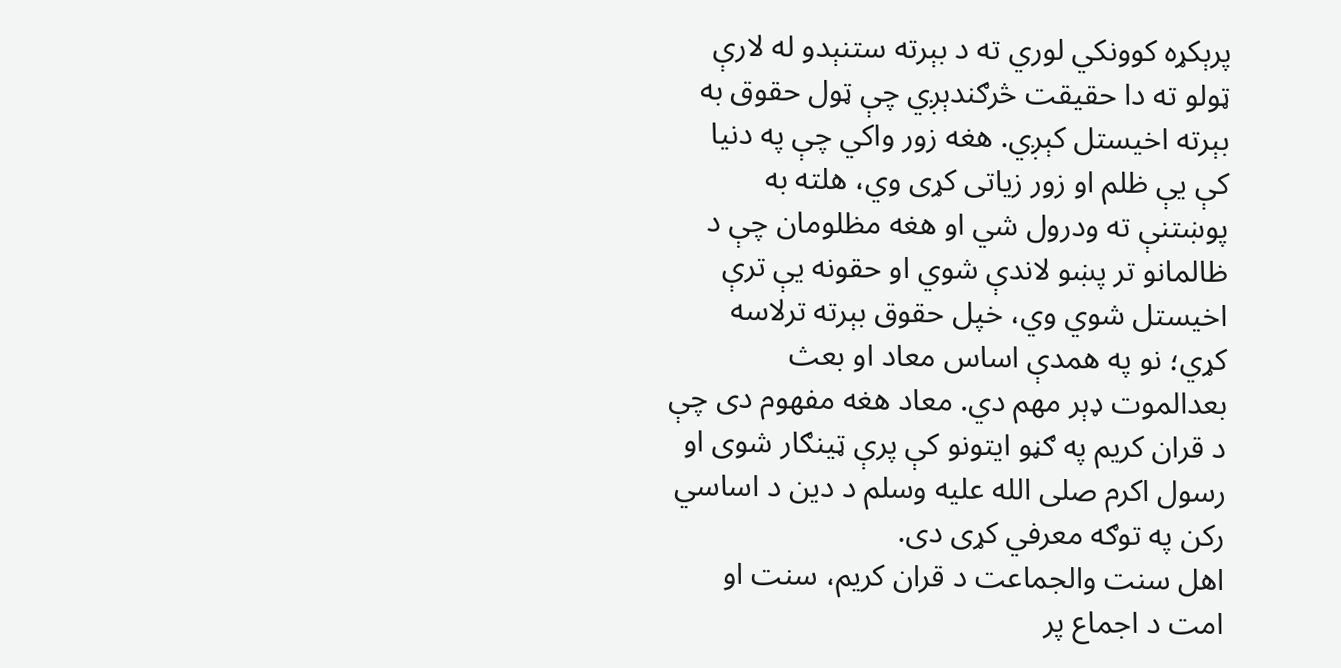پرېکړه کوونکي لوري ته د بېرته ستنېدو له لارې ټولو ته دا حقیقت څرګندېږي چې ټول حقوق به بېرته اخیستل کېږي. هغه زور واکي چې په دنیا کې یې ظلم او زور زیاتی کړی وي، هلته به پوښتنې ته ودرول شي او هغه مظلومان چې د ظالمانو تر پښو لاندې شوي او حقونه یې ترې اخیستل شوي وي، خپل حقوق بېرته ترلاسه کړي؛ نو په همدې اساس معاد او بعث بعدالموت ډېر مهم دي. معاد هغه مفهوم دی چې د قران کریم په ګڼو ایتونو کې پرې ټینګار شوی او رسول اکرم صلی‌ الله ‌علیه ‌وسلم د دین د اساسي رکن په توګه معرفي کړی دی.
اهل سنت والجماعت د قران کریم، سنت او امت د اجماع پر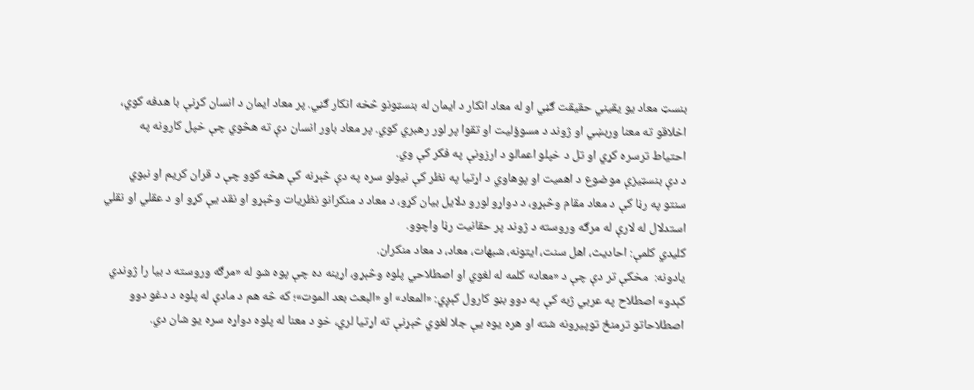بنسټ معاد یو یقيني حقیقت ګڼي او له معاد انکار د ایمان له بنسټونو څخه انکار ګڼي. پر معاد ایمان د انسان کړنې با هدفه کوي، اخلاقو ته معنا وربښي او ژوند د مسوؤلیت او تقوا پر لور رهبري کوي. پر معاد باور انسان دې ته هڅوي چې خپل کارونه په احتیاط ترسره کړي او تل د خپلو اعمالو د ارزونې په فکر کې وي.
د دې بنسټیزې موضوع د اهمیت او پوهاوي د اړتیا په نظر کې نیولو سره په دې څېړنه کې هڅه کوو چې د قران کریم او نبوي سنتو په رڼا کې د معاد مقام وڅېړو، د دواړو لورو دلایل بیان کړو، د معاد د منکرانو نظریات وڅېړو او نقد یې کړو او د عقلي او نقلي استدلال له لارې له مرګه وروسته د ژوند پر حقانیت رڼا واچوو.
کلیدي کلمې: احادیث، اهل سنت، ایتونه، شبهات، معاد، د معاد منکران.
یادونه:  مخکې تر دې چې د «معاد» کلمه له لغوي او اصطلاحي پلوه وڅېړو، اړینه ده چې پوه شو له «مرګه وروسته د بیا را ژوندي کېدو» اصطلاح په عربي ژبه کې په دوو بڼو کارول کېږي: «المعاد» او «البعث بعد الموت»؛ که څه هم د مادې له پلوه د دغو دوو اصطلاحاتو ترمنځ توپیرونه شته او هره یوه یې جلا لغوي څېړنې ته اړتیا لري، خو د معنا له پلوه دواړه سره یو شان دي.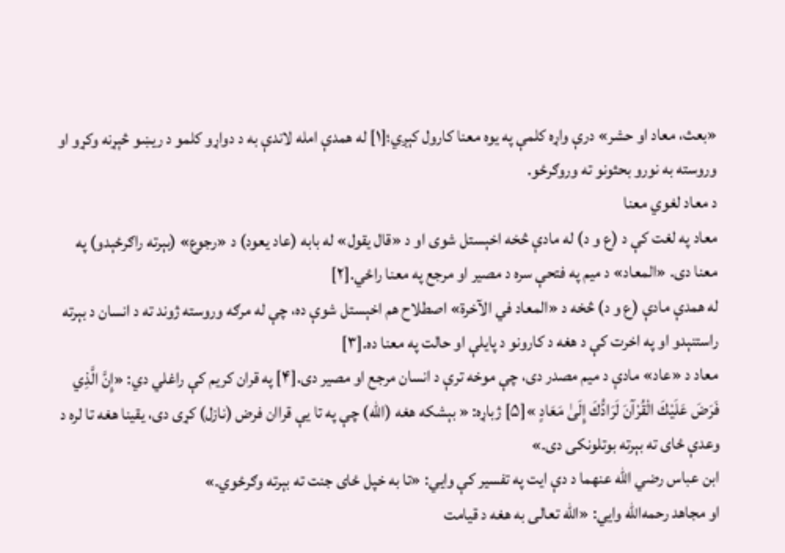«بعث، معاد او حشر» درې واړه کلمې په یوه معنا کارول کېږي؛[۱] له همدې امله لاندې به د دواړو کلمو د ريښو څېړنه وکړو او وروسته به نورو بحثونو ته وروګرځو.
د معاد لغوي معنا
معاد په لغت کې د (ع و د) له مادې څخه اخېستل شوی او د «قال یقول» له بابه (عاد یعود) د «رجوع» (بېرته راګرځېدو) په معنا دی. «المعاد» د میم په فتحې سره د مصیر او مرجع په معنا راځي.[۲]
له همدې مادې (ع و د) څخه د «المعاد في الآخرة» اصطلاح هم اخېستل شوې ده، چې له مرګه وروسته ژوند ته د انسان د بېرته راستنېدو او په اخرت کې د هغه د کارونو د پایلې او حالت په معنا ده.[۳]
معاد د «عاد» مادې د میم مصدر دی، چې موخه ترې د انسان مرجع او مصیر دی.[۴] په قران کریم کې راغلي دي: «إِنَّ الَّذِي فَرَضَ عَلَيْكَ الْقُرْآنَ لَرَادُّكَ إِلَىٰ مَعَادٍ »[۵] ژباړه: « بېشكه هغه (الله) چې په تا يې قراان فرض (نازل) كړى دى، یقینا هغه تا لره د وعدې ځاى ته بېرته بوتلونکی دى.»
ابن عباس رضي‌ الله ‌عنهما د دې ایت په تفسیر کې وایي: «تا به خپل ځای جنت ته بېرته وګرځوي.»
او مجاهد رحمه‌الله وایي: «الله تعالی به هغه د قیامت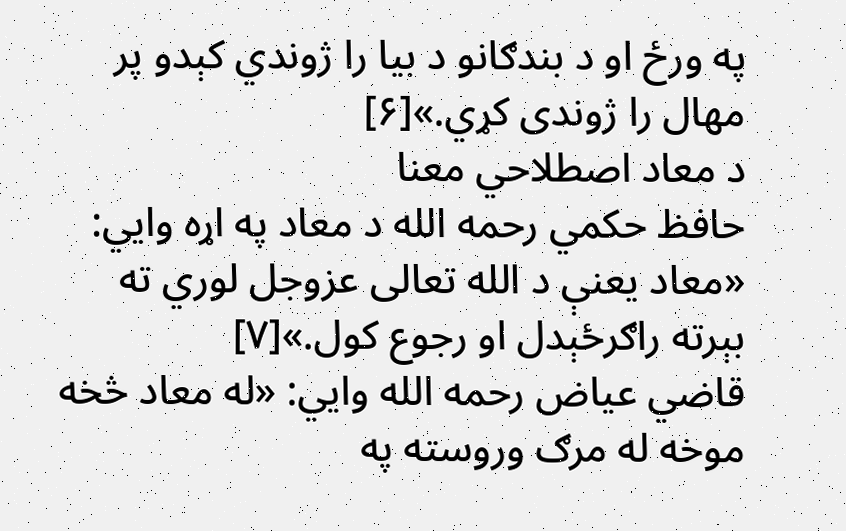په ورځ او د بندګانو د بیا را ژوندي کېدو پر مهال را ژوندی کړي.»[۶]
د معاد اصطلاحي معنا
حافظ حکمي رحمه‌ الله د معاد په اړه وایي: «معاد یعنې د الله تعالی عزوجل لوري ته بېرته راګرځېدل او رجوع کول.»[۷]
قاضي عیاض رحمه‌ الله وایي: «له معاد څخه موخه له مرګ وروسته په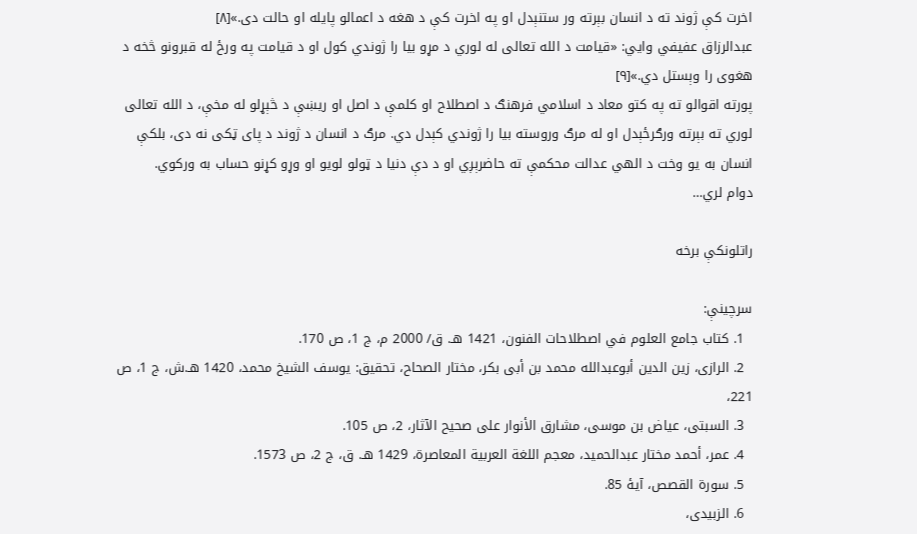اخرت کې ژوند ته د انسان بېرته ور ستنېدل او په اخرت کې د هغه د اعمالو پایله او حالت دی.»[۸]
عبدالرزاق عفیفي وایي: «قیامت د الله تعالی له لوري د مړو بیا را ژوندي کول او د قیامت په ورځ له قبرونو څخه د هغوی را وېستل دي.»[۹]
پورته اقوالو ته په کتو معاد د اسلامي فرهنګ د اصطلاح او کلمې د اصل او ريښې د څېړلو له مخې، د الله تعالی لوري ته بېرته ورګرځېدل او له مرګ وروسته بیا را ژوندي کېدل دي. مرګ د انسان د ژوند د پای ټکی نه دی، بلکې انسان به یو وخت د الهي عدالت محکمې ته حاضرېږي او د دې دنیا د ټولو لويو او وړو کړنو حساب به ورکوي.
دوام لري…

راتلونکې برخه

سرچینې:
  1. کتاب جامع العلوم في اصطلاحات الفنون، 1421 هـ. ق/ 2000 م، ج 1، ص 170.
  2. الرازی، زین الدین أبوعبدالله محمد بن أبی بکر، مختار الصحاح، تحقیق: یوسف الشیخ محمد، 1420 هـ.ش، ج 1، ص 221،
  3. السبتی، عیاض بن موسی، مشارق الأنوار علی صحیح الآثار، 2، ص 105.
  4. عمر، أحمد مختار عبدالحمید، معجم اللغة العربیة المعاصرة، 1429 هـ. ق، ج 2، ص 1573.
  5. سورة القصص، آیۀ 85.
  6. الزبیدی،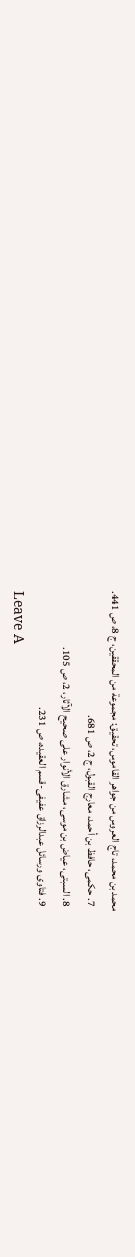محمد بن محمد، تاج العروس من جواهر القاموس، تحقیق: مجموعة من المحققین، ج 8، ص 441.
  7. حکمی، حافظ بن أحمد، معارج القبول، ج 2، ص 681.
  8. السبتی، عیاض بن موسی، مشارق الأنوار علی صحیح الآثار، 2، ص 105.
  9. فتاوی ورسائل عبدالرزاق عفیفی-قسم العقیده، ص 231.
Leave A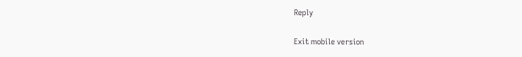Reply

Exit mobile version